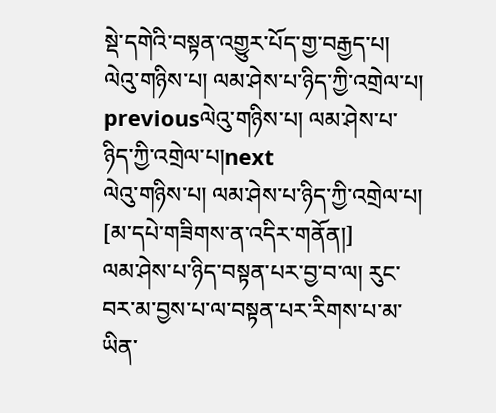སྡེ་དགེའི་བསྟན་འགྱུར་པོད་གྱ་བརྒྱད་པ།
ལེའུ་གཉིས་པ། ལམ་ཤེས་པ་ཉིད་ཀྱི་འགྲེལ་པ།
previousལེའུ་གཉིས་པ། ལམ་ཤེས་པ་ཉིད་ཀྱི་འགྲེལ་པ།next
ལེའུ་གཉིས་པ། ལམ་ཤེས་པ་ཉིད་ཀྱི་འགྲེལ་པ།
[མ་དཔེ་གཟིགས་ན་འདིར་གནོན།]
ལམ་ཤེས་པ་ཉིད་བསྟན་པར་བྱ་བ་ལ། རུང་བར་མ་བྱས་པ་ལ་བསྟན་པར་རིགས་པ་མ་ཡིན་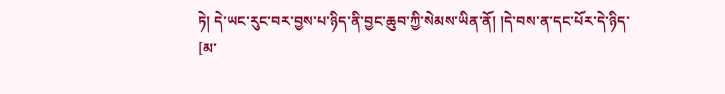ཏེ། དེ་ཡང་རུང་བར་བྱས་པ་ཉིད་ནི་བྱང་ཆུབ་ཀྱི་སེམས་ཡིན་ནོ། །དེ་བས་ན་དང་པོར་དེ་ཉིད་
[མ་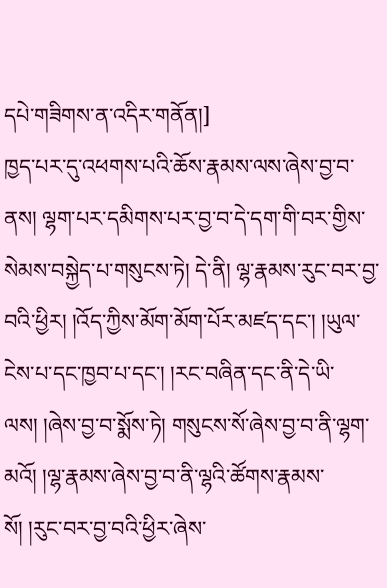དཔེ་གཟིགས་ན་འདིར་གནོན།]
ཁྱད་པར་དུ་འཕགས་པའི་ཆོས་རྣམས་ལས་ཞེས་བྱ་བ་ནས། ལྷག་པར་དམིགས་པར་བྱ་བ་དེ་དག་གི་བར་གྱིས་སེམས་བསྐྱེད་པ་གསུངས་ཏེ། དེ་ནི། ལྷ་རྣམས་རུང་བར་བྱ་བའི་ཕྱིར། །འོད་ཀྱིས་མོག་མོག་པོར་མཛད་དང་། །ཡུལ་ངེས་པ་དང་ཁྱབ་པ་དང་། །རང་བཞིན་དང་ནི་དེ་ཡི་ལས། །ཞེས་བྱ་བ་སྨོས་ཏེ། གསུངས་སོ་ཞེས་བྱ་བ་ནི་ལྷག་མའོ། །ལྷ་རྣམས་ཞེས་བྱ་བ་ནི་ལྷའི་ཚོགས་རྣམས་སོ། །རུང་བར་བྱ་བའི་ཕྱིར་ཞེས་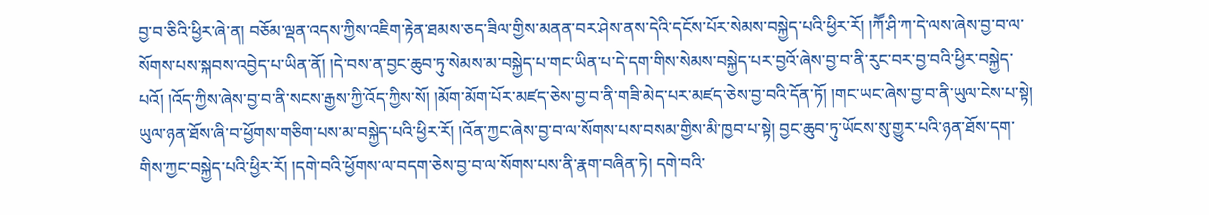བྱ་བ་ཅིའི་ཕྱིར་ཞེ་ན། བཅོམ་ལྡན་འདས་ཀྱིས་འཇིག་རྟེན་ཐམས་ཅད་ཟིལ་གྱིས་མནན་བར་ཤེས་ནས་དེའི་དངོས་པོར་སེམས་བསྐྱེད་པའི་ཕྱིར་རོ། །ཀཽ་ཤི་ཀ་དེ་ལས་ཞེས་བྱ་བ་ལ་སོགས་པས་སྐབས་འབྱེད་པ་ཡིན་ནོ། །དེ་བས་ན་བྱང་ཆུབ་ཏུ་སེམས་མ་བསྐྱེད་པ་གང་ཡིན་པ་དེ་དག་གིས་སེམས་བསྐྱེད་པར་བྱའོ་ཞེས་བྱ་བ་ནི་རུང་བར་བྱ་བའི་ཕྱིར་བསྐྱེད་པའོ། །འོད་ཀྱིས་ཞེས་བྱ་བ་ནི་སངས་རྒྱས་ཀྱི་འོད་ཀྱིས་སོ། །མོག་མོག་པོར་མཛད་ཅེས་བྱ་བ་ནི་གཟི་མེད་པར་མཛད་ཅེས་བྱ་བའི་དོན་ཏོ། །གང་ཡང་ཞེས་བྱ་བ་ནི་ཡུལ་ངེས་པ་སྟེ། ཡུལ་ཉན་ཐོས་ཞི་བ་ཕྱོགས་གཅིག་པས་མ་བསྐྱེད་པའི་ཕྱིར་རོ། །འོན་ཀྱང་ཞེས་བྱ་བ་ལ་སོགས་པས་བསམ་གྱིས་མི་ཁྱབ་པ་སྟེ། བྱང་ཆུབ་ཏུ་ཡོངས་སུ་གྱུར་པའི་ཉན་ཐོས་དག་གིས་ཀྱང་བསྐྱེད་པའི་ཕྱིར་རོ། །དགེ་བའི་ཕྱོགས་ལ་བདག་ཅེས་བྱ་བ་ལ་སོགས་པས་ནི་རྣག་བཞིན་ཏེ། དགེ་བའི་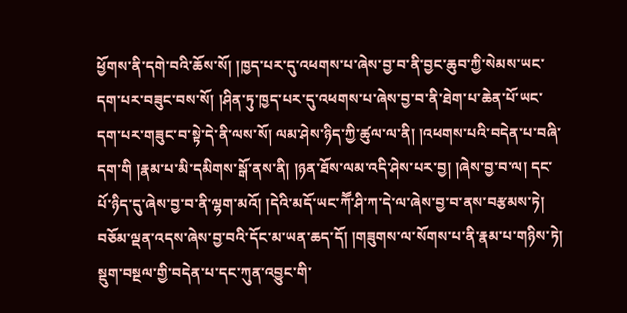ཕྱོགས་ནི་དགེ་བའི་ཆོས་སོ། །ཁྱད་པར་དུ་འཕགས་པ་ཞེས་བྱ་བ་ནི་བྱང་ཆུབ་ཀྱི་སེམས་ཡང་དག་པར་བཟུང་བས་སོ། །ཤིན་ཏུ་ཁྱད་པར་དུ་འཕགས་པ་ཞེས་བྱ་བ་ནི་ཐེག་པ་ཆེན་པོ་ཡང་དག་པར་གཟུང་བ་སྟེ་དེ་ནི་ལས་སོ། ལམ་ཤེས་ཉིད་ཀྱི་ཚུལ་ལ་ནི། །འཕགས་པའི་བདེན་པ་བཞི་དག་གི །རྣམ་པ་མི་དམིགས་སྒོ་ནས་ནི། །ཉན་ཐོས་ལམ་འདི་ཤེས་པར་བྱ། །ཞེས་བྱ་བ་ལ། དང་པོ་ཉིད་དུ་ཞེས་བྱ་བ་ནི་ལྷག་མའོ། །དེའི་མདོ་ཡང་ཀཽ་ཤི་ཀ་དེ་ལ་ཞེས་བྱ་བ་ནས་བརྩམས་ཏེ། བཅོམ་ལྡན་འདས་ཞེས་བྱ་བའི་དོང་མ་ཡན་ཆད་དོ། །གཟུགས་ལ་སོགས་པ་ནི་རྣམ་པ་གཉིས་ཏེ། སྡུག་བསྔལ་གྱི་བདེན་པ་དང་ཀུན་འབྱུང་གི་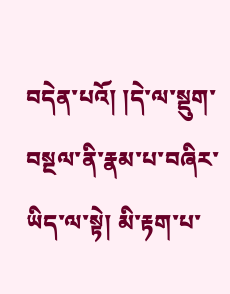བདེན་པའོ། །དེ་ལ་སྡུག་བསྔལ་ནི་རྣམ་པ་བཞིར་ཡིད་ལ་སྟེ། མི་རྟག་པ་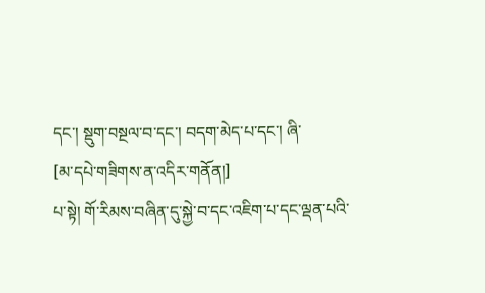དང་། སྡུག་བསྔལ་བ་དང་། བདག་མེད་པ་དང་། ཞི་
[མ་དཔེ་གཟིགས་ན་འདིར་གནོན།]
པ་སྟེ། གོ་རིམས་བཞིན་དུ་སྐྱེ་བ་དང་འཇིག་པ་དང་ལྡན་པའི་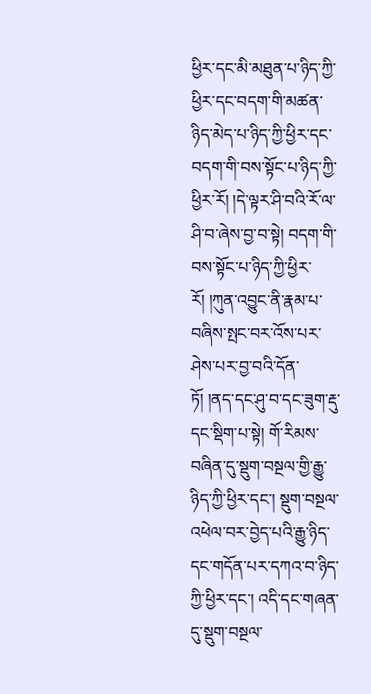ཕྱིར་དང་མི་མཐུན་པ་ཉིད་ཀྱི་ཕྱིར་དང་བདག་གི་མཚན་ཉིད་མེད་པ་ཉིད་ཀྱི་ཕྱིར་དང་བདག་གི་བས་སྟོང་པ་ཉིད་ཀྱི་ཕྱིར་རོ། །དེ་ལྟར་ཤི་བའི་རོ་ལ་ཤི་བ་ཞེས་བྱ་བ་སྟེ། བདག་གི་བས་སྟོང་པ་ཉིད་ཀྱི་ཕྱིར་རོ། །ཀུན་འབྱུང་ནི་རྣམ་པ་བཞིས་སྤང་བར་འོས་པར་ཤེས་པར་བྱ་བའི་དོན་ཏོ། །ནད་དང་ཤུ་བ་དང་ཟུག་རྡུ་དང་སྡིག་པ་སྟེ། གོ་རིམས་བཞིན་དུ་སྡུག་བསྔལ་གྱི་རྒྱུ་ཉིད་ཀྱི་ཕྱིར་དང་། སྡུག་བསྔལ་འཕེལ་བར་བྱེད་པའི་རྒྱུ་ཉིད་དང་གདོན་པར་དཀའ་བ་ཉིད་ཀྱི་ཕྱིར་དང་། འདི་དང་གཞན་དུ་སྡུག་བསྔལ་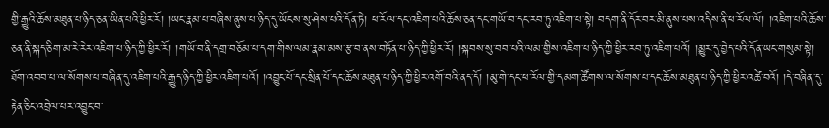གྱི་རྒྱུའི་ཆོས་མཐུན་པ་ཉིད་ཅན་ཡིན་པའི་ཕྱིར་རོ། །ཡང་རྣམ་པ་བཞིས་ནུས་པ་ཉིད་དུ་ཡོངས་སུ་ཤེས་པའི་དོན་ཏེ། ཕ་རོལ་དང་འཇིག་པའི་ཆོས་ཅན་དང་གཡོ་བ་དང་རབ་ཏུ་འཇིག་པ་སྟེ། བདག་ནི་དོར་བར་མི་ནུས་པས་འདིས་ནི་ཕ་རོལ་ལོ། །འཇིག་པའི་ཆོས་ཅན་ནི་སྐད་ཅིག་མ་རེ་རེར་འཇིག་པ་ཉིད་ཀྱི་ཕྱིར་རོ། །གཡོ་བ་ནི་དགྲ་བཅོམ་པ་དག་གིས་ལམ་རྣམ་མས་རྩ་བ་ནས་བཏོན་པ་ཉིད་ཀྱི་ཕྱིར་རོ། །སྐབས་སུ་བབ་པའི་ལམ་གྱིས་འཇིག་པ་ཉིད་ཀྱི་ཕྱིར་རབ་ཏུ་འཇིག་པའོ། །མྱུར་དུ་བྱེད་པའི་དོན་ཡང་གསུམ་སྟེ། ཐོག་འབབ་པ་ལ་སོགས་པ་བཞིན་དུ་འཇིག་པའི་རྒྱུད་ཉིད་ཀྱི་ཕྱིར་འཇིག་པའོ། །འབྱུང་པོ་དང་སྲིན་པོ་དང་ཆོས་མཐུན་པ་ཉིད་ཀྱི་ཕྱིར་འགོ་བའི་ནད་དོ། །མུ་གེ་དང་ཕ་རོལ་གྱི་དམག་ཚོགས་ལ་སོགས་པ་དང་ཆོས་མཐུན་པ་ཉིད་ཀྱི་ཕྱིར་འཚེ་བའོ། །དེ་བཞིན་དུ་རྟེན་ཅིང་འབྲེལ་པར་འབྱུང་བ་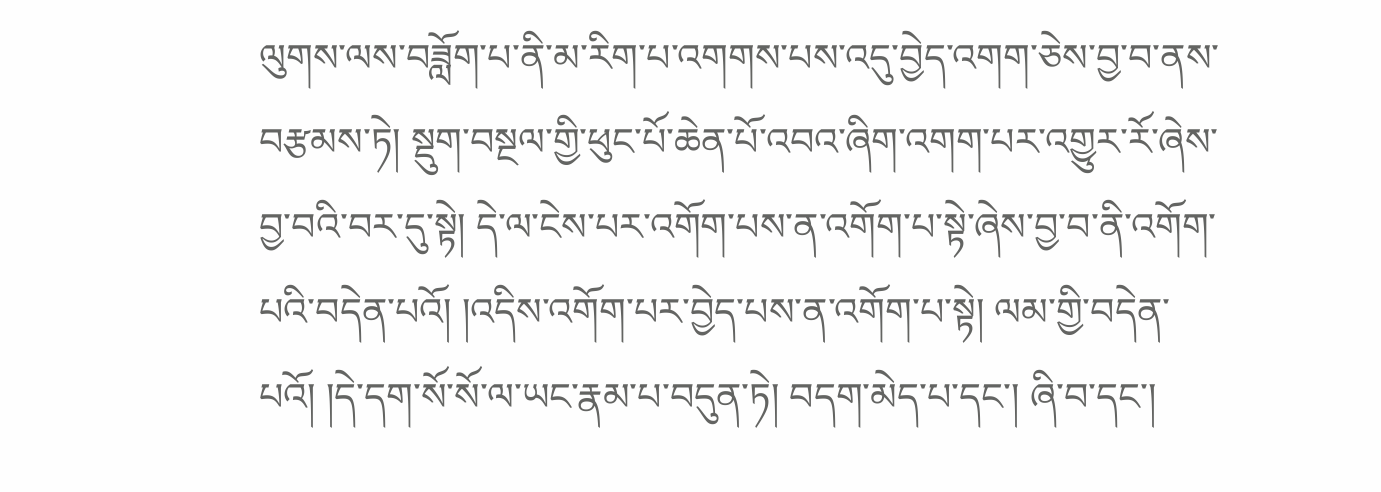ལུགས་ལས་བཟློག་པ་ནི་མ་རིག་པ་འགགས་པས་འདུ་བྱེད་འགག་ཅེས་བྱ་བ་ནས་བརྩམས་ཏེ། སྡུག་བསྔལ་གྱི་ཕུང་པོ་ཆེན་པོ་འབའ་ཞིག་འགག་པར་འགྱུར་རོ་ཞེས་བྱ་བའི་བར་དུ་སྟེ། དེ་ལ་ངེས་པར་འགོག་པས་ན་འགོག་པ་སྟེ་ཞེས་བྱ་བ་ནི་འགོག་པའི་བདེན་པའོ། །འདིས་འགོག་པར་བྱེད་པས་ན་འགོག་པ་སྟེ། ལམ་གྱི་བདེན་པའོ། །དེ་དག་སོ་སོ་ལ་ཡང་རྣམ་པ་བདུན་ཏེ། བདག་མེད་པ་དང་། ཞི་བ་དང་།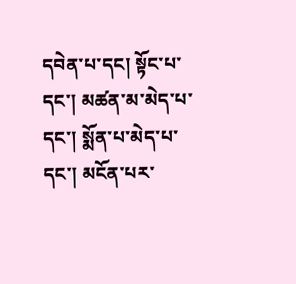དབེན་པ་དང། སྟོང་པ་དང་། མཚན་མ་མེད་པ་དང་། སྨོན་པ་མེད་པ་དང་། མངོན་པར་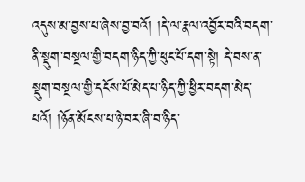འདུས་མ་བྱས་པ་ཞེས་བྱ་བའོ། །དེ་ལ་རྣལ་འབྱོར་བའི་བདག་ནི་སྡུག་བསྔལ་གྱི་བདག་ཉིད་ཀྱི་ཕུང་པོ་དག་སྟེ། དེ་བས་ན་སྡུག་བསྔལ་གྱི་དངོས་པོ་མེད་པ་ཉིད་ཀྱི་ཕྱིར་བདག་མེད་པའོ། །ཉོན་མོངས་པ་ཉེ་བར་ཞི་བ་ཉིད་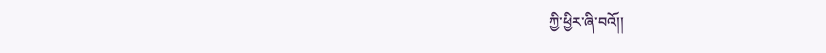ཀྱི་ཕྱིར་ཞི་བའོ།།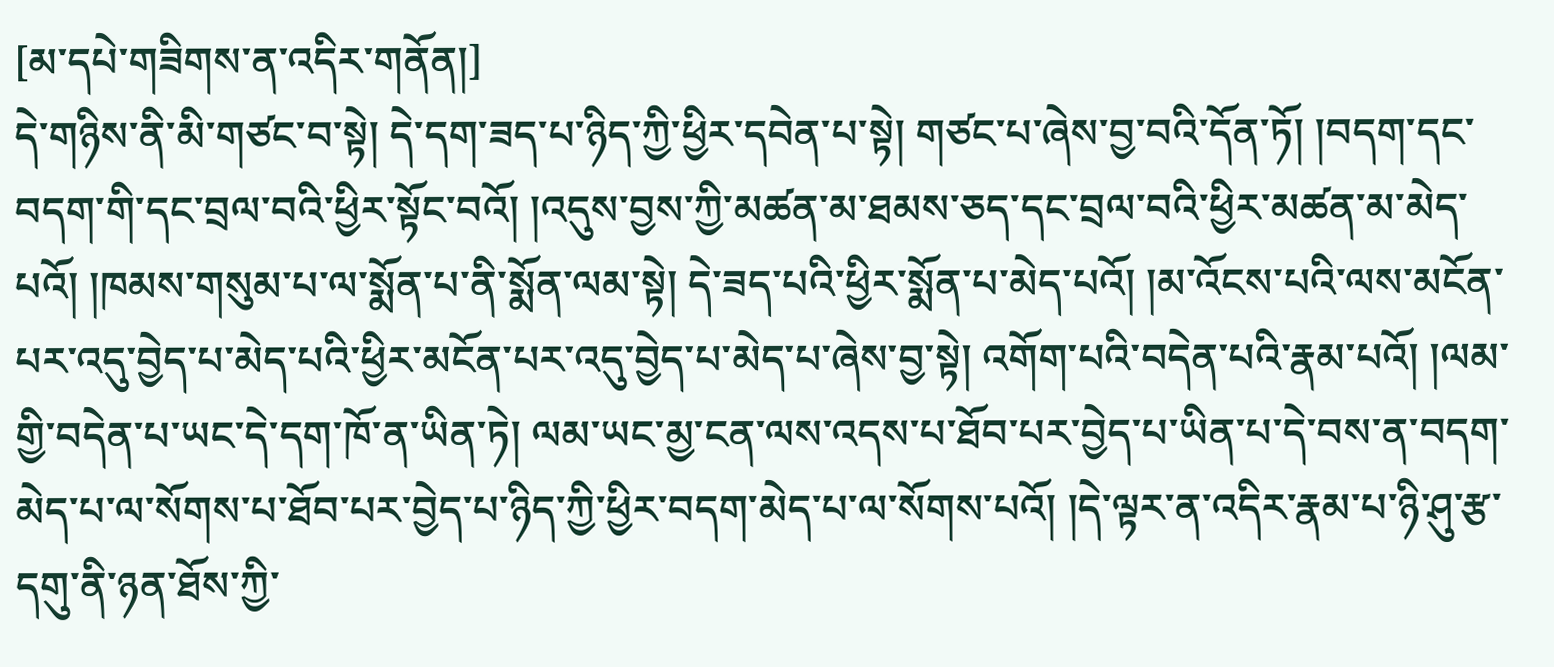[མ་དཔེ་གཟིགས་ན་འདིར་གནོན།]
དེ་གཉིས་ནི་མི་གཙང་བ་སྟེ། དེ་དག་ཟད་པ་ཉིད་ཀྱི་ཕྱིར་དབེན་པ་སྟེ། གཙང་པ་ཞེས་བྱ་བའི་དོན་ཏོ། །བདག་དང་བདག་གི་དང་བྲལ་བའི་ཕྱིར་སྟོང་བའོ། །འདུས་བྱས་ཀྱི་མཚན་མ་ཐམས་ཅད་དང་བྲལ་བའི་ཕྱིར་མཚན་མ་མེད་པའོ། །ཁམས་གསུམ་པ་ལ་སྨོན་པ་ནི་སྨོན་ལམ་སྟེ། དེ་ཟད་པའི་ཕྱིར་སྨོན་པ་མེད་པའོ། །མ་འོངས་པའི་ལས་མངོན་པར་འདུ་བྱེད་པ་མེད་པའི་ཕྱིར་མངོན་པར་འདུ་བྱེད་པ་མེད་པ་ཞེས་བྱ་སྟེ། འགོག་པའི་བདེན་པའི་རྣམ་པའོ། །ལམ་གྱི་བདེན་པ་ཡང་དེ་དག་ཁོ་ན་ཡིན་ཏེ། ལམ་ཡང་མྱ་ངན་ལས་འདས་པ་ཐོབ་པར་བྱེད་པ་ཡིན་པ་དེ་བས་ན་བདག་མེད་པ་ལ་སོགས་པ་ཐོབ་པར་བྱེད་པ་ཉིད་ཀྱི་ཕྱིར་བདག་མེད་པ་ལ་སོགས་པའོ། །དེ་ལྟར་ན་འདིར་རྣམ་པ་ཉི་ཤུ་རྩ་དགུ་ནི་ཉན་ཐོས་ཀྱི་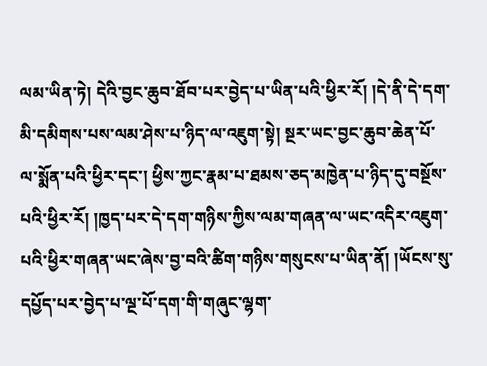ལམ་ཡིན་ཏེ། དེའི་བྱང་ཆུབ་ཐོབ་པར་བྱེད་པ་ཡིན་པའི་ཕྱིར་རོ། །དེ་ནི་དེ་དག་མི་དམིགས་པས་ལམ་ཤེས་པ་ཉིད་ལ་འཇུག་སྟེ། སྔར་ཡང་བྱང་ཆུབ་ཆེན་པོ་ལ་སྨོན་པའི་ཕྱིར་དང་། ཕྱིས་ཀྱང་རྣམ་པ་ཐམས་ཅད་མཁྱེན་པ་ཉིད་དུ་བསྔོས་པའི་ཕྱིར་རོ། །ཁྱད་པར་དེ་དག་གཉིས་ཀྱིས་ལམ་གཞན་ལ་ཡང་འདིར་འཇུག་པའི་ཕྱིར་གཞན་ཡང་ཞེས་བྱ་བའི་ཚིག་གཉིས་གསུངས་པ་ཡིན་ནོ། །ཡོངས་སུ་དཔྱོད་པར་བྱེད་པ་ལྔ་པོ་དག་གི་གཞུང་ལྷག་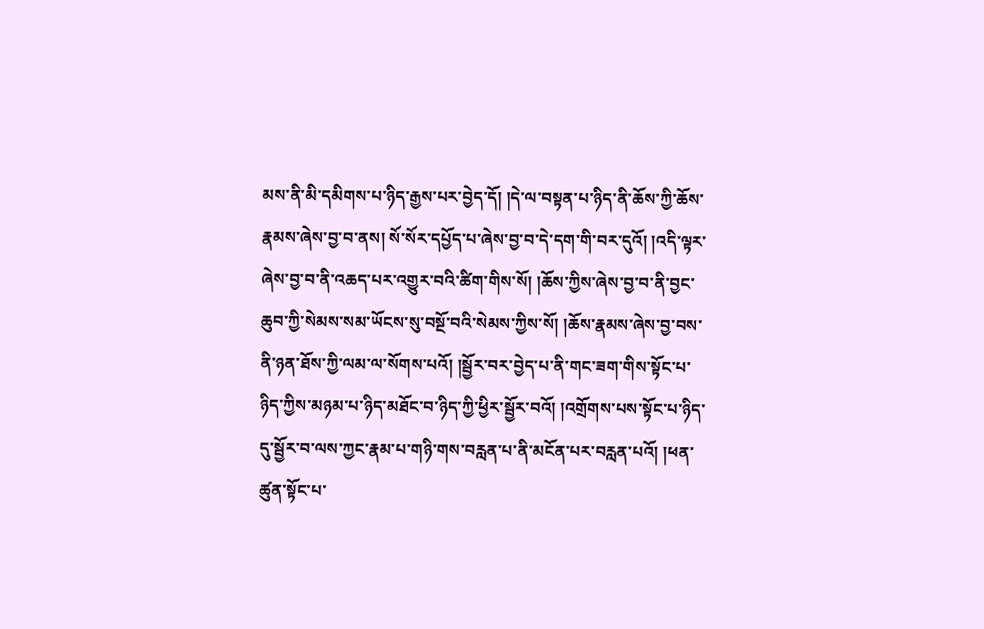མས་ནི་མི་དམིགས་པ་ཉིད་རྒྱས་པར་བྱེད་དོ། །དེ་ལ་བསྟན་པ་ཉིད་ནི་ཆོས་ཀྱི་ཆོས་རྣམས་ཞེས་བྱ་བ་ནས། སོ་སོར་དཔྱོད་པ་ཞེས་བྱ་བ་དེ་དག་གི་བར་དུའོ། །འདི་ལྟར་ཞེས་བྱ་བ་ནི་འཆད་པར་འགྱུར་བའི་ཚིག་གིས་སོ། །ཆོས་ཀྱིས་ཞེས་བྱ་བ་ནི་བྱང་ཆུབ་ཀྱི་སེམས་སམ་ཡོངས་སུ་བསྔོ་བའི་སེམས་ཀྱིས་སོ། །ཆོས་རྣམས་ཞེས་བྱ་བས་ནི་ཉན་ཐོས་ཀྱི་ལམ་ལ་སོགས་པའོ། །སྦྱོར་བར་བྱེད་པ་ནི་གང་ཟག་གིས་སྟོང་པ་ཉིད་ཀྱིས་མཉམ་པ་ཉིད་མཐོང་བ་ཉིད་ཀྱི་ཕྱིར་སྦྱོར་བའོ། །འགྲོགས་པས་སྟོང་པ་ཉིད་དུ་སྦྱོར་བ་ལས་ཀྱང་རྣམ་པ་གཉི་གས་བརླན་པ་ནི་མངོན་པར་བརླན་པའོ། །ཕན་ཚུན་སྟོང་པ་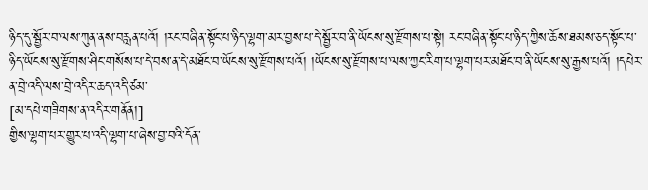ཉིད་དུ་སྦྱོར་བ་ལས་ཀུན་ནས་བརླན་པའོ། །རང་བཞིན་སྟོང་པ་ཉིད་ལྷག་མར་བྱས་པ་དེ་སྦྱོར་བ་ནི་ཡོངས་སུ་རྫོགས་པ་སྟེ། རང་བཞིན་སྟོང་པ་ཉིད་ཀྱིས་ཆོས་ཐམས་ཅད་སྟོང་པ་ཉིད་ཡོངས་སུ་རྫོགས་ཤིང་གསོས་པ་དེ་བས་ན་དེ་མཐོང་བ་ཡོངས་སུ་རྫོགས་པའོ། །ཡོངས་སུ་རྫོགས་པ་ལས་ཀྱང་རིག་པ་ལྷག་པར་མཐོང་བ་ནི་ཡོངས་སུ་རྒྱས་པའོ། །དཔེར་ན་བྲེ་འདི་ལས་བྲེ་འདིར་ཆད་འདི་ཙམ་
[མ་དཔེ་གཟིགས་ན་འདིར་གནོན།]
གྱིས་ལྷག་པར་གྱུར་པ་འདི་ལྷག་པ་ཞེས་བྱ་བའི་དོན་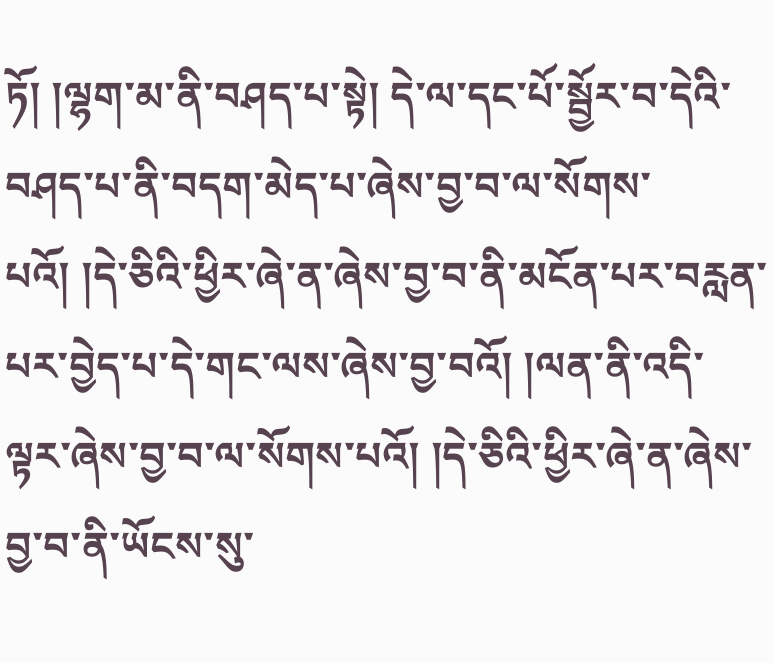ཏོ། །ལྷག་མ་ནི་བཤད་པ་སྟེ། དེ་ལ་དང་པོ་སྦྱོར་བ་དེའི་བཤད་པ་ནི་བདག་མེད་པ་ཞེས་བྱ་བ་ལ་སོགས་པའོ། །དེ་ཅིའི་ཕྱིར་ཞེ་ན་ཞེས་བྱ་བ་ནི་མངོན་པར་བརླན་པར་བྱེད་པ་དེ་གང་ལས་ཞེས་བྱ་བའོ། །ལན་ནི་འདི་ལྟར་ཞེས་བྱ་བ་ལ་སོགས་པའོ། །དེ་ཅིའི་ཕྱིར་ཞེ་ན་ཞེས་བྱ་བ་ནི་ཡོངས་སུ་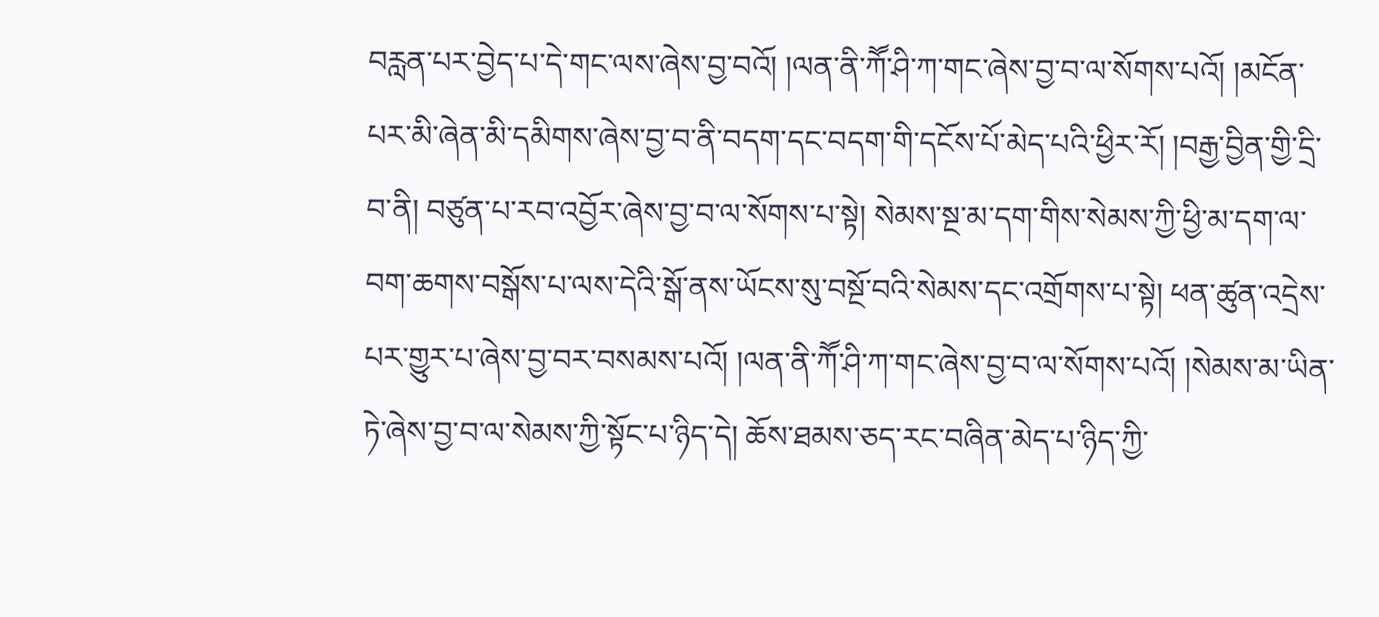བརླན་པར་བྱེད་པ་དེ་གང་ལས་ཞེས་བྱ་བའོ། །ལན་ནི་ཀཽ་ཤི་ཀ་གང་ཞེས་བྱ་བ་ལ་སོགས་པའོ། །མངོན་པར་མི་ཞེན་མི་དམིགས་ཞེས་བྱ་བ་ནི་བདག་དང་བདག་གི་དངོས་པོ་མེད་པའི་ཕྱིར་རོ། །བརྒྱ་བྱིན་གྱི་དྲི་བ་ནི། བཙུན་པ་རབ་འབྱོར་ཞེས་བྱ་བ་ལ་སོགས་པ་སྟེ། སེམས་སྔ་མ་དག་གིས་སེམས་ཀྱི་ཕྱི་མ་དག་ལ་བག་ཆགས་བསྒོས་པ་ལས་དེའི་སྒོ་ནས་ཡོངས་སུ་བསྔོ་བའི་སེམས་དང་འགྲོགས་པ་སྟེ། ཕན་ཚུན་འདྲེས་པར་གྱུར་པ་ཞེས་བྱ་བར་བསམས་པའོ། །ལན་ནི་ཀཽ་ཤི་ཀ་གང་ཞེས་བྱ་བ་ལ་སོགས་པའོ། །སེམས་མ་ཡིན་ཏེ་ཞེས་བྱ་བ་ལ་སེམས་ཀྱི་སྟོང་པ་ཉིད་དེ། ཆོས་ཐམས་ཅད་རང་བཞིན་མེད་པ་ཉིད་ཀྱི་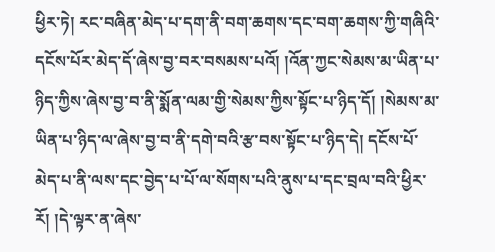ཕྱིར་ཏེ། རང་བཞིན་མེད་པ་དག་ནི་བག་ཆགས་དང་བག་ཆགས་ཀྱི་གཞིའི་དངོས་པོར་མེད་དོ་ཞེས་བྱ་བར་བསམས་པའོ། །འོན་ཀྱང་སེམས་མ་ཡིན་པ་ཉིད་ཀྱིས་ཞེས་བྱ་བ་ནི་སྨོན་ལམ་གྱི་སེམས་ཀྱིས་སྟོང་པ་ཉིད་དོ། །སེམས་མ་ཡིན་པ་ཉིད་ལ་ཞེས་བྱ་བ་ནི་དགེ་བའི་རྩ་བས་སྟོང་པ་ཉིད་དེ། དངོས་པོ་མེད་པ་ནི་ལས་དང་བྱེད་པ་པོ་ལ་སོགས་པའི་ནུས་པ་དང་བྲལ་བའི་ཕྱིར་རོ། །དེ་ལྟར་ན་ཞེས་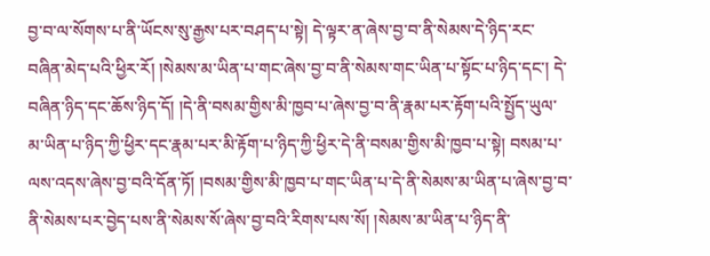བྱ་བ་ལ་སོགས་པ་ནི་ཡོངས་སུ་རྒྱས་པར་བཤད་པ་སྟེ། དེ་ལྟར་ན་ཞེས་བྱ་བ་ནི་སེམས་དེ་ཉིད་རང་བཞིན་མེད་པའི་ཕྱིར་རོ། །སེམས་མ་ཡིན་པ་གང་ཞེས་བྱ་བ་ནི་སེམས་གང་ཡིན་པ་སྟོང་པ་ཉིད་དང་། དེ་བཞིན་ཉིད་དང་ཆོས་ཉིད་དོ། །དེ་ནི་བསམ་གྱིས་མི་ཁྱབ་པ་ཞེས་བྱ་བ་ནི་རྣམ་པར་རྟོག་པའི་སྤྱོད་ཡུལ་མ་ཡིན་པ་ཉིད་ཀྱི་ཕྱིར་དང་རྣམ་པར་མི་རྟོག་པ་ཉིད་ཀྱི་ཕྱིར་དེ་ནི་བསམ་གྱིས་མི་ཁྱབ་པ་སྟེ། བསམ་པ་ལས་འདས་ཞེས་བྱ་བའི་དོན་ཏོ། །བསམ་གྱིས་མི་ཁྱབ་པ་གང་ཡིན་པ་དེ་ནི་སེམས་མ་ཡིན་པ་ཞེས་བྱ་བ་ནི་སེམས་པར་བྱེད་པས་ནི་སེམས་སོ་ཞེས་བྱ་བའི་རིགས་པས་སོ། །སེམས་མ་ཡིན་པ་ཉིད་ནི་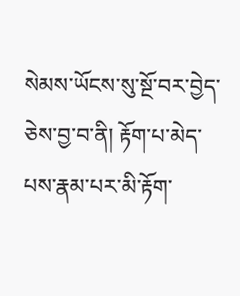སེམས་ཡོངས་སུ་སྔོ་བར་བྱེད་ཅེས་བྱ་བ་ནི། རྟོག་པ་མེད་པས་རྣམ་པར་མི་རྟོག་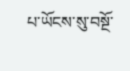པ་ཡོངས་སུ་བསྔོ་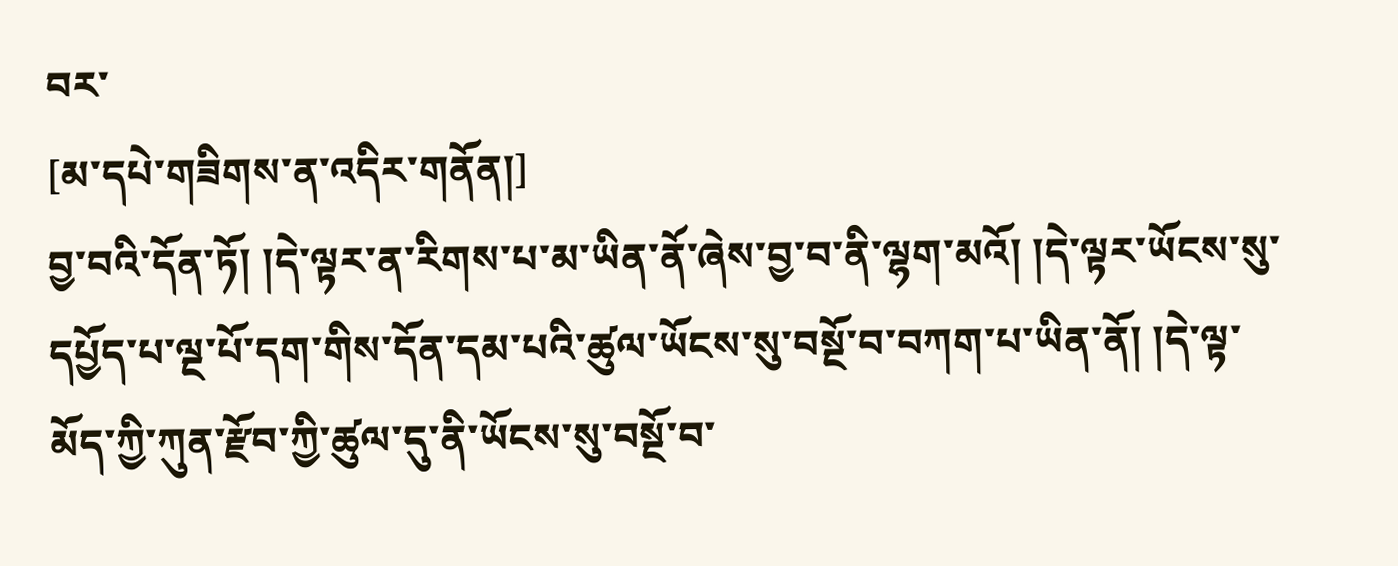བར་
[མ་དཔེ་གཟིགས་ན་འདིར་གནོན།]
བྱ་བའི་དོན་ཏོ། །དེ་ལྟར་ན་རིགས་པ་མ་ཡིན་ནོ་ཞེས་བྱ་བ་ནི་ལྷག་མའོ། །དེ་ལྟར་ཡོངས་སུ་དཔྱོད་པ་ལྔ་པོ་དག་གིས་དོན་དམ་པའི་ཚུལ་ཡོངས་སུ་བསྔོ་བ་བཀག་པ་ཡིན་ནོ། །དེ་ལྟ་མོད་ཀྱི་ཀུན་རྫོབ་ཀྱི་ཚུལ་དུ་ནི་ཡོངས་སུ་བསྔོ་བ་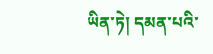ཡིན་ཏེ། དམན་པའི་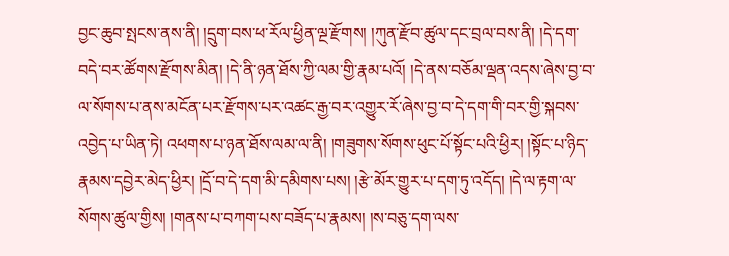བྱང་ཆུབ་སྤངས་ནས་ནི། །དྲུག་བས་ཕ་རོལ་ཕྱིན་ལྔ་རྫོགས། །ཀུན་རྫོབ་ཚུལ་དང་བྲལ་བས་ནི། །དེ་དག་བདེ་བར་ཚོགས་རྫོགས་མིན། །དེ་ནི་ཉན་ཐོས་ཀྱི་ལམ་གྱི་རྣམ་པའོ། །དེ་ནས་བཅོམ་ལྡན་འདས་ཞེས་བྱ་བ་ལ་སོགས་པ་ནས་མངོན་པར་རྫོགས་པར་འཚང་རྒྱ་བར་འགྱུར་རོ་ཞེས་བྱ་བ་དེ་དག་གི་བར་གྱི་སྐབས་འབྱེད་པ་ཡིན་ཏེ། འཕགས་པ་ཉན་ཐོས་ལམ་ལ་ནི། །གཟུགས་སོགས་ཕུང་པོ་སྟོང་པའི་ཕྱིར། །སྟོང་པ་ཉིད་རྣམས་དབྱེར་མེད་ཕྱིར། །དྲོ་བ་དེ་དག་མི་དམིགས་པས། །རྩེ་མོར་གྱུར་པ་དག་ཏུ་འདོད། །དེ་ལ་རྟག་ལ་སོགས་ཚུལ་གྱིས། །གནས་པ་བཀག་པས་བཟོད་པ་རྣམས། །ས་བཅུ་དག་ལས་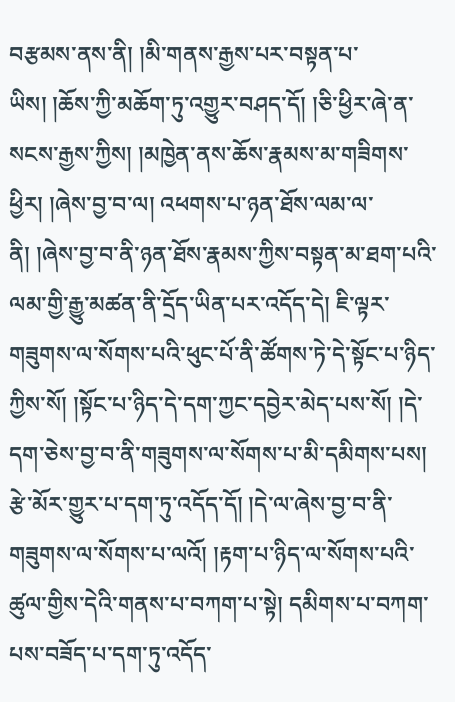བརྩམས་ནས་ནི། །མི་གནས་རྒྱས་པར་བསྟན་པ་ཡིས། །ཆོས་ཀྱི་མཆོག་ཏུ་འགྱུར་བཤད་དོ། །ཅི་ཕྱིར་ཞེ་ན་སངས་རྒྱས་ཀྱིས། །མཁྱེན་ནས་ཆོས་རྣམས་མ་གཟིགས་ཕྱིར། །ཞེས་བྱ་བ་ལ། འཕགས་པ་ཉན་ཐོས་ལམ་ལ་ནི། །ཞེས་བྱ་བ་ནི་ཉན་ཐོས་རྣམས་ཀྱིས་བསྟན་མ་ཐག་པའི་ལམ་གྱི་རྒྱུ་མཚན་ནི་དྲོད་ཡིན་པར་འདོད་དེ། ཇི་ལྟར་གཟུགས་ལ་སོགས་པའི་ཕུང་པོ་ནི་ཚོགས་ཏེ་དེ་སྟོང་པ་ཉིད་ཀྱིས་སོ། །སྟོང་པ་ཉིད་དེ་དག་ཀྱང་དབྱེར་མེད་པས་སོ། །དེ་དག་ཅེས་བྱ་བ་ནི་གཟུགས་ལ་སོགས་པ་མི་དམིགས་པས། རྩེ་མོར་གྱུར་པ་དག་ཏུ་འདོད་དོ། །དེ་ལ་ཞེས་བྱ་བ་ནི་གཟུགས་ལ་སོགས་པ་ལའོ། །རྟག་པ་ཉིད་ལ་སོགས་པའི་ཚུལ་གྱིས་དེའི་གནས་པ་བཀག་པ་སྟེ། དམིགས་པ་བཀག་པས་བཟོད་པ་དག་ཏུ་འདོད་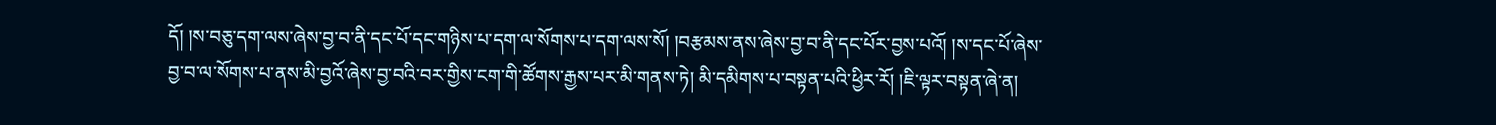དོ། །ས་བཅུ་དག་ལས་ཞེས་བྱ་བ་ནི་དང་པོ་དང་གཉིས་པ་དག་ལ་སོགས་པ་དག་ལས་སོ། །བརྩམས་ནས་ཞེས་བྱ་བ་ནི་དང་པོར་བྱས་པའོ། །ས་དང་པོ་ཞེས་བྱ་བ་ལ་སོགས་པ་ནས་མི་བྱའོ་ཞེས་བྱ་བའི་བར་གྱིས་ངག་གི་ཚོགས་རྒྱས་པར་མི་གནས་ཏེ། མི་དམིགས་པ་བསྟན་པའི་ཕྱིར་རོ། །ཇི་ལྟར་བསྟན་ཞེ་ན།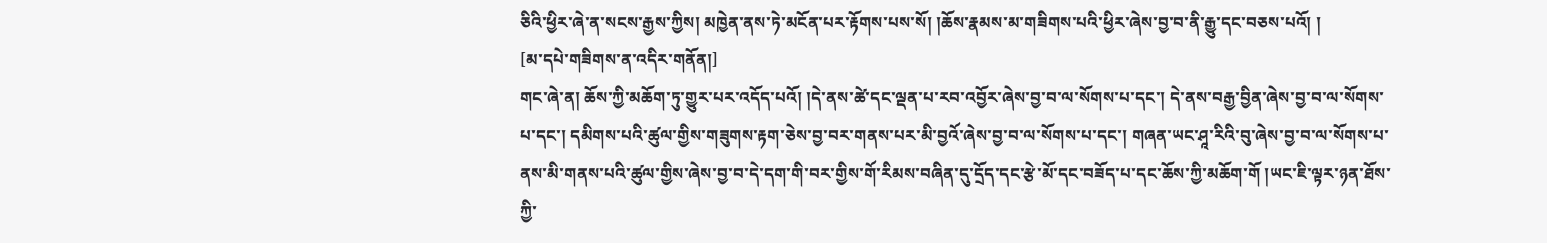ཅིའི་ཕྱིར་ཞེ་ན་སངས་རྒྱས་ཀྱིས། མཁྱེན་ནས་ཏེ་མངོན་པར་རྟོགས་པས་སོ། །ཆོས་རྣམས་མ་གཟིགས་པའི་ཕྱིར་ཞེས་བྱ་བ་ནི་རྒྱུ་དང་བཅས་པའོ། །
[མ་དཔེ་གཟིགས་ན་འདིར་གནོན།]
གང་ཞེ་ན། ཆོས་ཀྱི་མཆོག་ཏུ་གྱུར་པར་འདོད་པའོ། །དེ་ནས་ཚེ་དང་ལྡན་པ་རབ་འབྱོར་ཞེས་བྱ་བ་ལ་སོགས་པ་དང་། དེ་ནས་བརྒྱ་བྱིན་ཞེས་བྱ་བ་ལ་སོགས་པ་དང་། དམིགས་པའི་ཚུལ་གྱིས་གཟུགས་རྟག་ཅེས་བྱ་བར་གནས་པར་མི་བྱའོ་ཞེས་བྱ་བ་ལ་སོགས་པ་དང་། གཞན་ཡང་ཤཱ་རིའི་བུ་ཞེས་བྱ་བ་ལ་སོགས་པ་ནས་མི་གནས་པའི་ཚུལ་གྱིས་ཞེས་བྱ་བ་དེ་དག་གི་བར་གྱིས་གོ་རིམས་བཞིན་དུ་དྲོད་དང་རྩེ་མོ་དང་བཟོད་པ་དང་ཆོས་ཀྱི་མཆོག་གོ །ཡང་ཇི་ལྟར་ཉན་ཐོས་ཀྱི་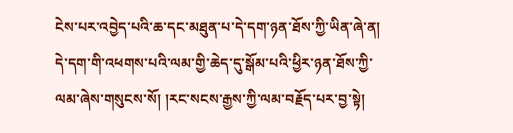ངེས་པར་འབྱེད་པའི་ཆ་དང་མཐུན་པ་དེ་དག་ཉན་ཐོས་ཀྱི་ཡིན་ཞེ་ན། དེ་དག་གི་འཕགས་པའི་ལམ་གྱི་ཆེད་དུ་སྒོམ་པའི་ཕྱིར་ཉན་ཐོས་ཀྱི་ལམ་ཞེས་གསུངས་སོ། །རང་སངས་རྒྱས་ཀྱི་ལམ་བརྗོད་པར་བྱ་སྟེ།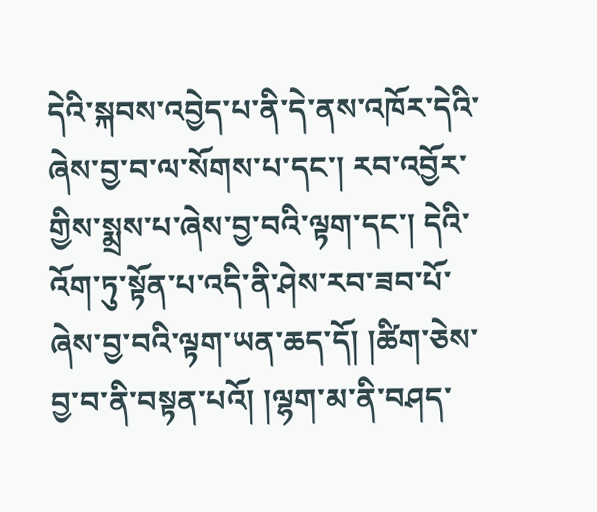དེའི་སྐབས་འབྱེད་པ་ནི་དེ་ནས་འཁོར་དེའི་ཞེས་བྱ་བ་ལ་སོགས་པ་དང་། རབ་འབྱོར་གྱིས་སྨྲས་པ་ཞེས་བྱ་བའི་ལྟག་དང་། དེའི་འོག་ཏུ་སྟོན་པ་འདི་ནི་ཤེས་རབ་ཟབ་པོ་ཞེས་བྱ་བའི་ལྟག་ཡན་ཆད་དོ། །ཚིག་ཅེས་བྱ་བ་ནི་བསྟན་པའོ། །ལྷག་མ་ནི་བཤད་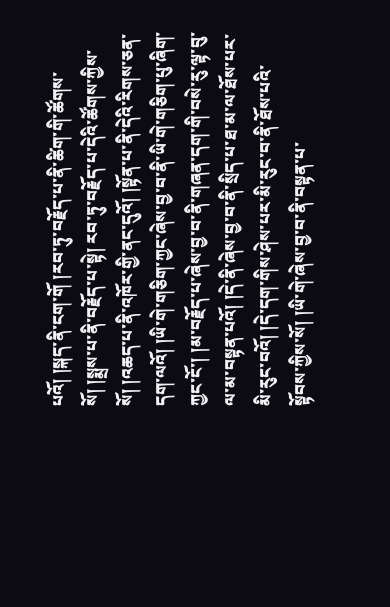པའོ། །སྐད་ནི་ངག་གོ །རབ་ཏུ་བརྗོད་པ་ནི་ཚིག་གི་ཚོགས་སོ། །སྨྲས་པ་ནི་བརྗོད་པ་སྟེ། རབ་ཏུ་བརྗོད་པ་དེའི་ཚོགས་ཀྱིས་སོ། །འཆད་པ་ནི་འཁོར་གྱི་ནང་དུའོ། །སྟོན་པ་ནི་དེའི་རིགས་ཅན་དག་ལའོ། །ཡི་གེ་གཅིག་ཀྱང་ཞེས་བྱ་བ་ནི་ཡི་གེ་གཅིག་པུ་ཞིག་ཀྱང་ངོ་། །མ་བརྗོད་པ་ཞེས་བྱ་བ་ནི་གཞན་དག་གི་བསེ་རུ་ལྟ་བུ་ལ་མ་བསྟན་པའོ། །དེ་ནི་ཞེས་བྱ་བ་ནི་སྲིད་པ་ཐ་མ་ལ་ཐོས་པར་མི་རུང་བའོ། །དེ་དག་གིས་ཤེས་པར་མི་རུང་བ་ནི་ཐོས་པའི་སྟོབས་ཀྱིས་སོ། །ཡི་གེ་ཞེས་བྱ་བ་ནི་བསྟན་པ་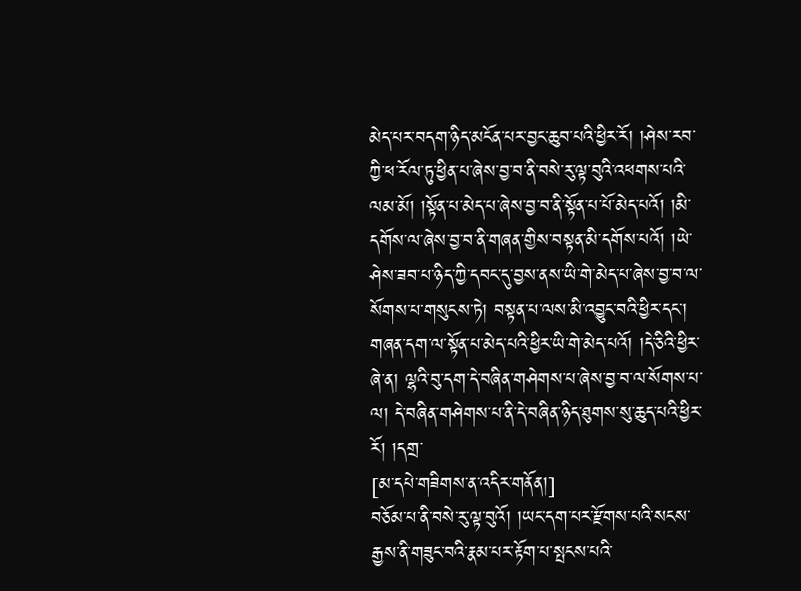མེད་པར་བདག་ཉིད་མངོན་པར་བྱང་ཆུབ་པའི་ཕྱིར་རོ། །ཤེས་རབ་ཀྱི་ཕ་རོལ་ཏུ་ཕྱིན་པ་ཞེས་བྱ་བ་ནི་བསེ་རུ་ལྟ་བུའི་འཕགས་པའི་ལམ་མོ། །སྟོན་པ་མེད་པ་ཞེས་བྱ་བ་ནི་སྟོན་པ་པོ་མེད་པའོ། །མི་དགོས་ལ་ཞེས་བྱ་བ་ནི་གཞན་གྱིས་བསྟན་མི་དགོས་པའོ། །ཡེ་ཤེས་ཟབ་པ་ཉིད་ཀྱི་དབང་དུ་བྱས་ནས་ཡི་གེ་མེད་པ་ཞེས་བྱ་བ་ལ་སོགས་པ་གསུངས་ཏེ། བསྟན་པ་ལས་མི་འབྱུང་བའི་ཕྱིར་དང་། གཞན་དག་ལ་སྟོན་པ་མེད་པའི་ཕྱིར་ཡི་གེ་མེད་པའོ། །དེ་ཅིའི་ཕྱིར་ཞེ་ན། ལྷའི་བུ་དག་དེ་བཞིན་གཤེགས་པ་ཞེས་བྱ་བ་ལ་སོགས་པ་ལ། དེ་བཞིན་གཤེགས་པ་ནི་དེ་བཞིན་ཉིད་ཐུགས་སུ་ཆུད་པའི་ཕྱིར་རོ། །དགྲ་
[མ་དཔེ་གཟིགས་ན་འདིར་གནོན།]
བཅོམ་པ་ནི་བསེ་རུ་ལྟ་བུའོ། །ཡང་དག་པར་རྫོགས་པའི་སངས་རྒྱས་ནི་གཟུང་བའི་རྣམ་པར་རྟོག་པ་སྤངས་པའི་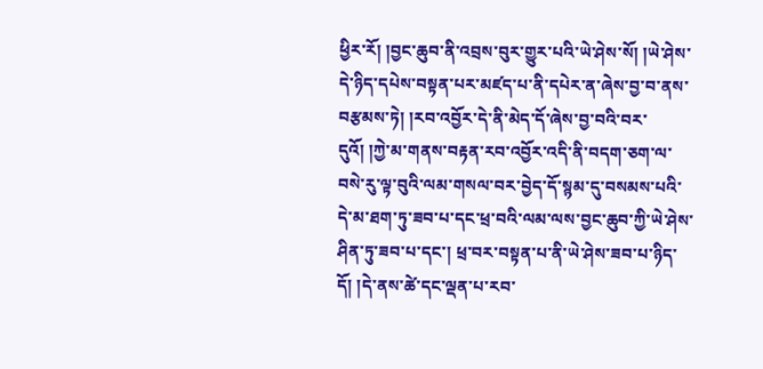ཕྱིར་རོ། །བྱང་ཆུབ་ནི་འབྲས་བུར་གྱུར་པའི་ཡེ་ཤེས་སོ། །ཡེ་ཤེས་དེ་ཉིད་དཔེས་བསྟན་པར་མཛད་པ་ནི་དཔེར་ན་ཞེས་བྱ་བ་ནས་བརྩམས་ཏེ། །རབ་འབྱོར་དེ་ནི་མེད་དོ་ཞེས་བྱ་བའི་བར་དུའོ། །ཀྱེ་མ་གནས་བརྟན་རབ་འབྱོར་འདི་ནི་བདག་ཅག་ལ་བསེ་རུ་ལྟ་བུའི་ལམ་གསལ་བར་བྱེད་དོ་སྙམ་དུ་བསམས་པའི་དེ་མ་ཐག་ཏུ་ཟབ་པ་དང་ཕྲ་བའི་ལམ་ལས་བྱང་ཆུབ་ཀྱི་ཡེ་ཤེས་ཤིན་ཏུ་ཟབ་པ་དང་། ཕྲ་བར་བསྟན་པ་ནི་ཡེ་ཤེས་ཟབ་པ་ཉིད་དོ། །དེ་ནས་ཚེ་དང་ལྡན་པ་རབ་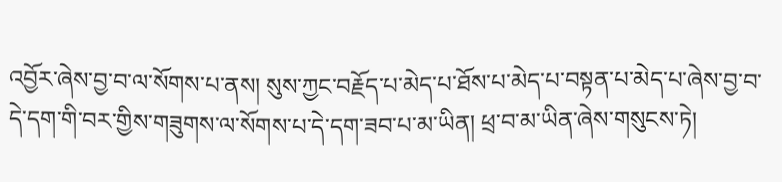འབྱོར་ཞེས་བྱ་བ་ལ་སོགས་པ་ནས། སུས་ཀྱང་བརྗོད་པ་མེད་པ་ཐོས་པ་མེད་པ་བསྟན་པ་མེད་པ་ཞེས་བྱ་བ་དེ་དག་གི་བར་གྱིས་གཟུགས་ལ་སོགས་པ་དེ་དག་ཟབ་པ་མ་ཡིན། ཕྲ་བ་མ་ཡིན་ཞེས་གསུངས་ཏེ།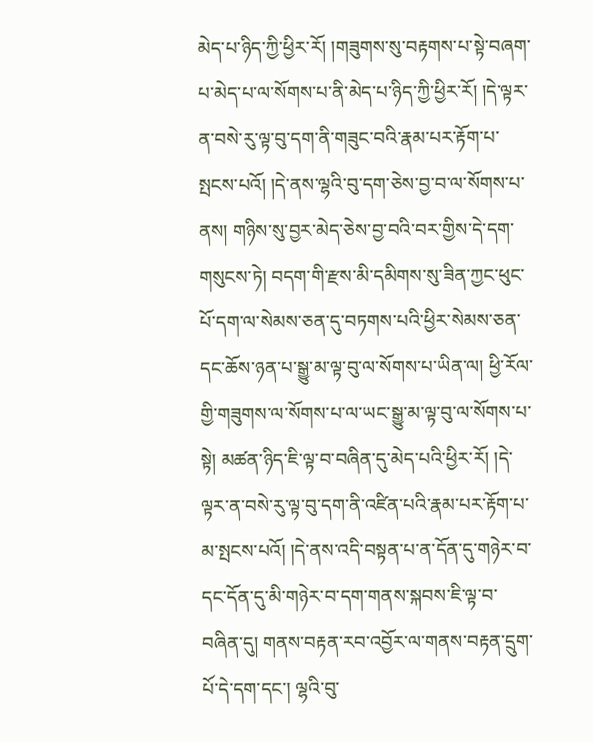མེད་པ་ཉིད་ཀྱི་ཕྱིར་རོ། །གཟུགས་སུ་བརྟགས་པ་སྟེ་བཞག་པ་མེད་པ་ལ་སོགས་པ་ནི་མེད་པ་ཉིད་ཀྱི་ཕྱིར་རོ། །དེ་ལྟར་ན་བསེ་རུ་ལྟ་བུ་དག་ནི་གཟུང་བའི་རྣམ་པར་རྟོག་པ་སྤངས་པའོ། །དེ་ནས་ལྷའི་བུ་དག་ཅེས་བྱ་བ་ལ་སོགས་པ་ནས། གཉིས་སུ་བྱར་མེད་ཅེས་བྱ་བའི་བར་གྱིས་དེ་དག་གསུངས་ཏེ། བདག་གི་རྫས་མི་དམིགས་སུ་ཟིན་ཀྱང་ཕུང་པོ་དག་ལ་སེམས་ཅན་དུ་བཏགས་པའི་ཕྱིར་སེམས་ཅན་དང་ཆོས་ཉན་པ་སྒྱུ་མ་ལྟ་བུ་ལ་སོགས་པ་ཡིན་ལ། ཕྱི་རོལ་གྱི་གཟུགས་ལ་སོགས་པ་ལ་ཡང་སྒྱུ་མ་ལྟ་བུ་ལ་སོགས་པ་སྟེ། མཚན་ཉིད་ཇི་ལྟ་བ་བཞིན་དུ་མེད་པའི་ཕྱིར་རོ། །དེ་ལྟར་ན་བསེ་རུ་ལྟ་བུ་དག་ནི་འཛིན་པའི་རྣམ་པར་རྟོག་པ་མ་སྤངས་པའོ། །དེ་ནས་འདི་བསྟན་པ་ན་དོན་དུ་གཉེར་བ་དང་དོན་དུ་མི་གཉེར་བ་དག་གནས་སྐབས་ཇི་ལྟ་བ་བཞིན་དུ། གནས་བརྟན་རབ་འབྱོར་ལ་གནས་བརྟན་དྲུག་པོ་དེ་དག་དང་། ལྷའི་བུ་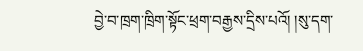བྱེ་བ་ཁྲག་ཁྲིག་སྟོང་ཕྲག་བརྒྱས་དྲིས་པའོ། །སུ་དག་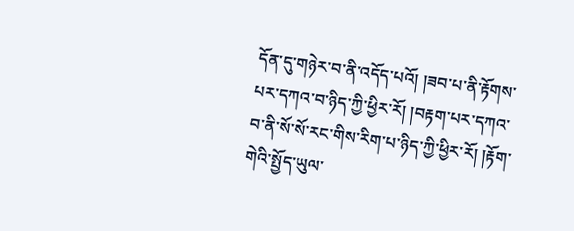དོན་དུ་གཉེར་བ་ནི་འདོད་པའོ། །ཟབ་པ་ནི་རྟོགས་པར་དཀའ་བ་ཉིད་ཀྱི་ཕྱིར་རོ། །བརྟག་པར་དཀའ་བ་ནི་སོ་སོ་རང་གིས་རིག་པ་ཉིད་ཀྱི་ཕྱིར་རོ། །རྟོག་གེའི་སྤྱོད་ཡུལ་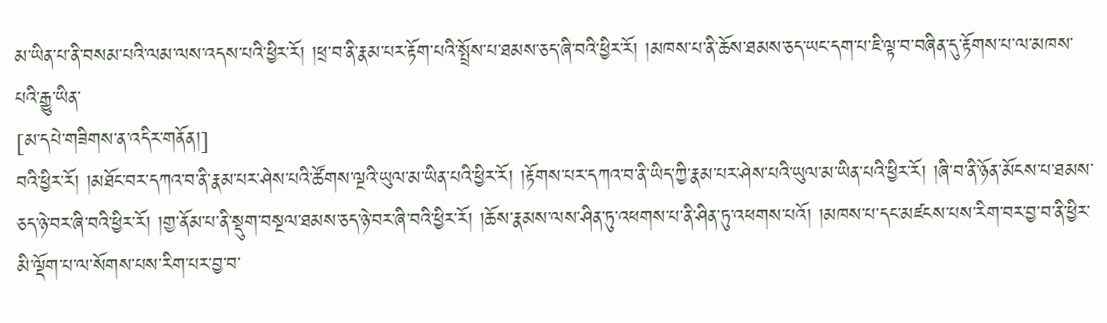མ་ཡིན་པ་ནི་བསམ་པའི་ལམ་ལས་འདས་པའི་ཕྱིར་རོ། །ཕྲ་བ་ནི་རྣམ་པར་རྟོག་པའི་སྤྲོས་པ་ཐམས་ཅད་ཞི་བའི་ཕྱིར་རོ། །མཁས་པ་ནི་ཆོས་ཐམས་ཅད་ཡང་དག་པ་ཇི་ལྟ་བ་བཞིན་དུ་རྟོགས་པ་ལ་མཁས་པའི་རྒྱུ་ཡིན་
[མ་དཔེ་གཟིགས་ན་འདིར་གནོན།]
བའི་ཕྱིར་རོ། །མཐོང་བར་དཀའ་བ་ནི་རྣམ་པར་ཤེས་པའི་ཚོགས་ལྔའི་ཡུལ་མ་ཡིན་པའི་ཕྱིར་རོ། །རྟོགས་པར་དཀའ་བ་ནི་ཡིད་ཀྱི་རྣམ་པར་ཤེས་པའི་ཡུལ་མ་ཡིན་པའི་ཕྱིར་རོ། །ཞི་བ་ནི་ཉོན་མོངས་པ་ཐམས་ཅད་ཉེ་བར་ཞི་བའི་ཕྱིར་རོ། །གྱ་ནོམ་པ་ནི་སྡུག་བསྔལ་ཐམས་ཅད་ཉེ་བར་ཞི་བའི་ཕྱིར་རོ། །ཆོས་རྣམས་ལས་ཤིན་ཏུ་འཕགས་པ་ནི་ཤིན་ཏུ་འཕགས་པའོ། །མཁས་པ་དང་མཛངས་པས་རིག་བར་བྱ་བ་ནི་ཕྱིར་མི་ལྡོག་པ་ལ་སོགས་པས་རིག་པར་བྱ་བ་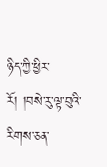ཉིད་ཀྱི་ཕྱིར་རོ། །བསེ་རུ་ལྟ་བུའི་རིགས་ཅན་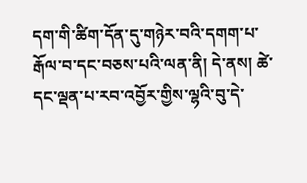དག་གི་ཚིག་དོན་དུ་གཉེར་བའི་དགག་པ་རྒོལ་བ་དང་བཅས་པའི་ལན་ནི། དེ་ནས། ཚེ་དང་ལྡན་པ་རབ་འབྱོར་གྱིས་ལྷའི་བུ་དེ་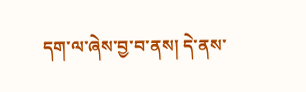དག་ལ་ཞེས་བྱ་བ་ནས། དེ་ནས་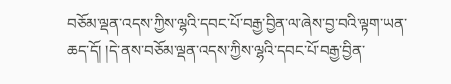བཅོམ་ལྡན་འདས་ཀྱིས་ལྷའི་དབང་པོ་བརྒྱ་བྱིན་ལ་ཞེས་བྱ་བའི་ལྟག་ཡན་ཆད་དོ། །དེ་ནས་བཅོམ་ལྡན་འདས་ཀྱིས་ལྷའི་དབང་པོ་བརྒྱ་བྱིན་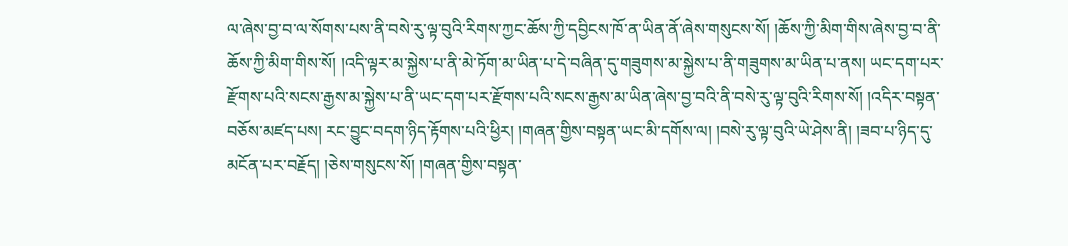ལ་ཞེས་བྱ་བ་ལ་སོགས་པས་ནི་བསེ་རུ་ལྟ་བུའི་རིགས་ཀྱང་ཆོས་ཀྱི་དབྱིངས་ཁོ་ན་ཡིན་ནོ་ཞེས་གསུངས་སོ། །ཆོས་ཀྱི་མིག་གིས་ཞེས་བྱ་བ་ནི་ཆོས་ཀྱི་མིག་གིས་སོ། །འདི་ལྟར་མ་སྐྱེས་པ་ནི་མེ་ཏོག་མ་ཡིན་པ་དེ་བཞིན་དུ་གཟུགས་མ་སྐྱེས་པ་ནི་གཟུགས་མ་ཡིན་པ་ནས། ཡང་དག་པར་རྫོགས་པའི་སངས་རྒྱས་མ་སྐྱེས་པ་ནི་ཡང་དག་པར་རྫོགས་པའི་སངས་རྒྱས་མ་ཡིན་ཞེས་བྱ་བའི་ནི་བསེ་རུ་ལྟ་བུའི་རིགས་སོ། །འདིར་བསྟན་བཅོས་མཛད་པས། རང་བྱུང་བདག་ཉིད་རྟོགས་པའི་ཕྱིར། །གཞན་གྱིས་བསྟན་ཡང་མི་དགོས་ལ། །བསེ་རུ་ལྟ་བུའི་ཡེ་ཤེས་ནི། །ཟབ་པ་ཉིད་དུ་མངོན་པར་བརྗོད། །ཅེས་གསུངས་སོ། །གཞན་གྱིས་བསྟན་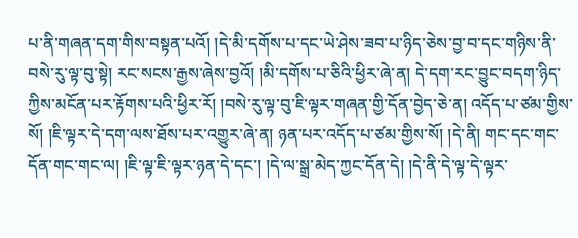པ་ནི་གཞན་དག་གིས་བསྟན་པའོ། །དེ་མི་དགོས་པ་དང་ཡེ་ཤེས་ཟབ་པ་ཉིད་ཅེས་བྱ་བ་དང་གཉིས་ནི་བསེ་རུ་ལྟ་བུ་སྟེ། རང་སངས་རྒྱས་ཞེས་བྱའོ། །མི་དགོས་པ་ཅིའི་ཕྱིར་ཞེ་ན། དེ་དག་རང་བྱུང་བདག་ཉིད་ཀྱིས་མངོན་པར་རྟོགས་པའི་ཕྱིར་རོ། །བསེ་རུ་ལྟ་བུ་ཇི་ལྟར་གཞན་གྱི་དོན་བྱེད་ཅེ་ན། འདོད་པ་ཙམ་གྱིས་སོ། །ཇི་ལྟར་དེ་དག་ལས་ཐོས་པར་འགྱུར་ཞེ་ན། ཉན་པར་འདོད་པ་ཙམ་གྱིས་སོ། །དེ་ནི། གང་དང་གང་དོན་གང་གང་ལ། །ཇི་ལྟ་ཇི་ལྟར་ཉན་དེ་དང་། །དེ་ལ་སྒྲ་མེད་ཀྱང་དོན་དེ། །དེ་ནི་དེ་ལྟ་དེ་ལྟར་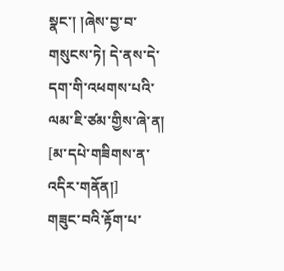སྣང་། །ཞེས་བྱ་བ་གསུངས་ཏེ། དེ་ནས་དེ་དག་གི་འཕགས་པའི་ལམ་ཇི་ཙམ་གྱིས་ཞེ་ན།
[མ་དཔེ་གཟིགས་ན་འདིར་གནོན།]
གཟུང་བའི་རྟོག་པ་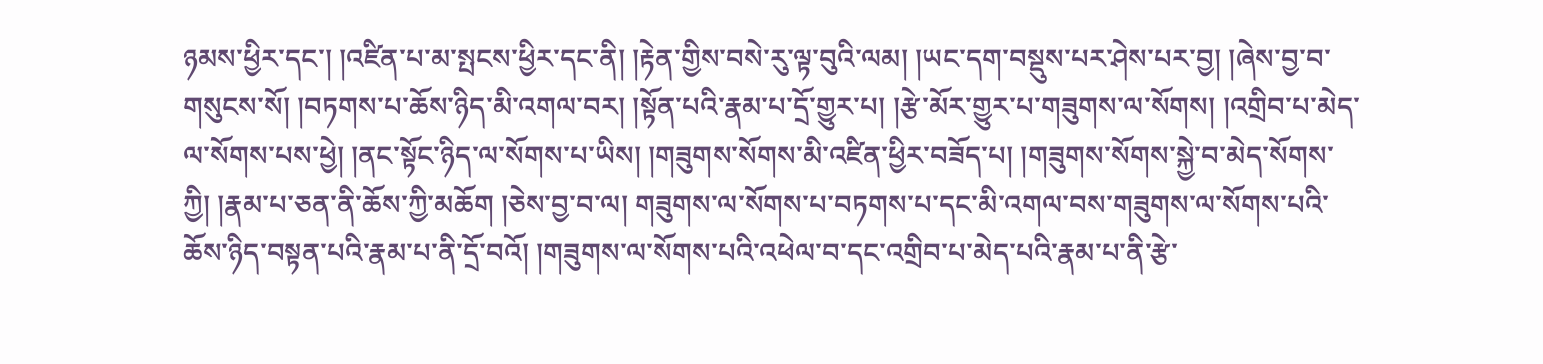ཉམས་ཕྱིར་དང་། །འཛིན་པ་མ་སྤངས་ཕྱིར་དང་ནི། །རྟེན་གྱིས་བསེ་རུ་ལྟ་བུའི་ལམ། །ཡང་དག་བསྡུས་པར་ཤེས་པར་བྱ། །ཞེས་བྱ་བ་གསུངས་སོ། །བཏགས་པ་ཆོས་ཉིད་མི་འགལ་བར། །སྟོན་པའི་རྣམ་པ་དྲོ་གྱུར་པ། །རྩེ་མོར་གྱུར་པ་གཟུགས་ལ་སོགས། །འགྲིབ་པ་མེད་ལ་སོགས་པས་ཕྱེ། །ནང་སྟོང་ཉིད་ལ་སོགས་པ་ཡིས། །གཟུགས་སོགས་མི་འཛིན་ཕྱིར་བཟོད་པ། །གཟུགས་སོགས་སྐྱེ་བ་མེད་སོགས་ཀྱི། །རྣམ་པ་ཅན་ནི་ཆོས་ཀྱི་མཆོག །ཅེས་བྱ་བ་ལ། གཟུགས་ལ་སོགས་པ་བཏགས་པ་དང་མི་འགལ་བས་གཟུགས་ལ་སོགས་པའི་ཆོས་ཉིད་བསྟན་པའི་རྣམ་པ་ནི་དྲོ་བའོ། །གཟུགས་ལ་སོགས་པའི་འཕེལ་བ་དང་འགྲིབ་པ་མེད་པའི་རྣམ་པ་ནི་རྩེ་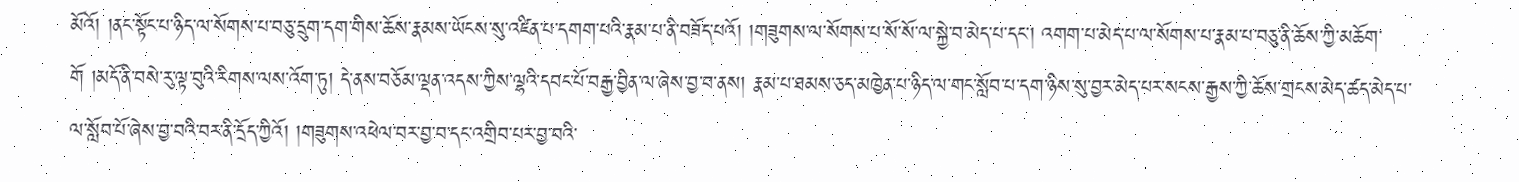མོའོ། །ནང་སྟོང་པ་ཉིད་ལ་སོགས་པ་བཅུ་དྲུག་དག་གིས་ཆོས་རྣམས་ཡོངས་སུ་འཛིན་པ་དགག་པའི་རྣམ་པ་ནི་བཟོད་པའོ། །གཟུགས་ལ་སོགས་པ་སོ་སོ་ལ་སྐྱེ་བ་མེད་པ་དང་། འགག་པ་མེད་པ་ལ་སོགས་པ་རྣམ་པ་བཅུ་ནི་ཆོས་ཀྱི་མཆོག་གོ །མདོ་ནི་བསེ་རུ་ལྟ་བུའི་རིགས་ལས་འོག་ཏུ། དེ་ནས་བཅོམ་ལྡན་འདས་ཀྱིས་ལྷའི་དབང་པོ་བརྒྱ་བྱིན་ལ་ཞེས་བྱ་བ་ནས། རྣམ་པ་ཐམས་ཅད་མཁྱེན་པ་ཉིད་ལ་གང་སློབ་པ་དག་ཉིས་སུ་བྱར་མེད་པར་སངས་རྒྱས་ཀྱི་ཆོས་གྲངས་མེད་ཚད་མེད་པ་ལ་སློབ་པོ་ཞེས་བྱ་བའི་བར་ནི་དྲོད་ཀྱིའོ། །གཟུགས་འཕེལ་བར་བྱ་བ་དང་འགྲིབ་པར་བྱ་བའི་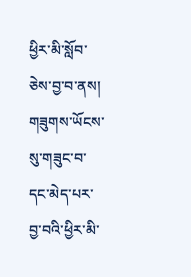ཕྱིར་མི་སློབ་ཅེས་བྱ་བ་ནས། གཟུགས་ཡོངས་སུ་གཟུང་བ་དང་མེད་པར་བྱ་བའི་ཕྱིར་མི་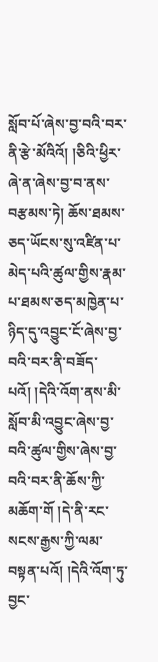སློབ་པོ་ཞེས་བྱ་བའི་བར་ནི་རྩེ་མོའིའོ། །ཅིའི་ཕྱིར་ཞེ་ན་ཞེས་བྱ་བ་ནས་བརྩམས་ཏེ། ཆོས་ཐམས་ཅད་ཡོངས་སུ་འཛིན་པ་མེད་པའི་ཚུལ་གྱིས་རྣམ་པ་ཐམས་ཅད་མཁྱེན་པ་ཉིད་དུ་འབྱུང་ངོ་ཞེས་བྱ་བའི་བར་ནི་བཟོད་པའོ། །དེའི་འོག་ནས་མི་སློབ་མི་འབྱུང་ཞེས་བྱ་བའི་ཚུལ་གྱིས་ཞེས་བྱ་བའི་བར་ནི་ཆོས་ཀྱི་མཆོག་གོ །དེ་ནི་རང་སངས་རྒྱས་ཀྱི་ལམ་བསྟན་པའོ། །དེའི་འོག་ཏུ་བྱང་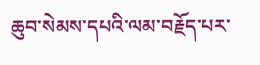ཆུབ་སེམས་དཔའི་ལམ་བརྗོད་པར་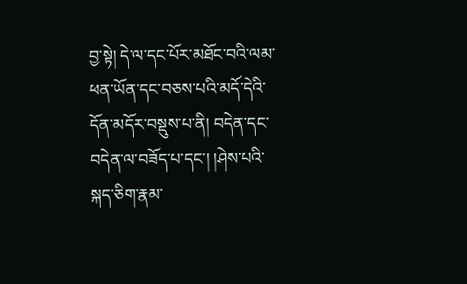བྱ་སྟེ། དེ་ལ་དང་པོར་མཐོང་བའི་ལམ་ཕན་ཡོན་དང་བཅས་པའི་མདོ་དེའི་དོན་མདོར་བསྡུས་པ་ནི། བདེན་དང་བདེན་ལ་བཟོད་པ་དང་། །ཤེས་པའི་སྐད་ཅིག་རྣམ་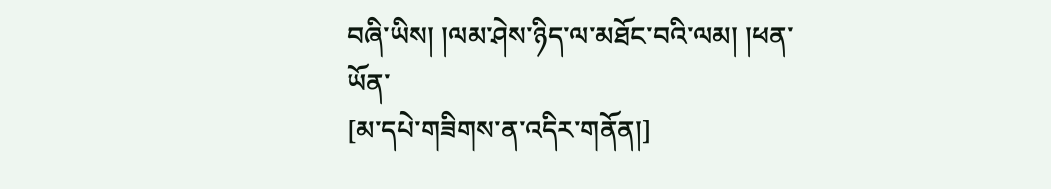བཞི་ཡིས། །ལམ་ཤེས་ཉིད་ལ་མཐོང་བའི་ལམ། །ཕན་ཡོན་
[མ་དཔེ་གཟིགས་ན་འདིར་གནོན།]